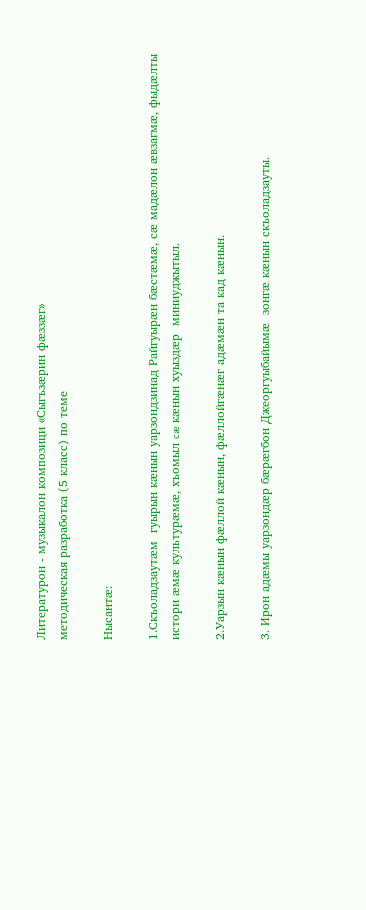Литературон - музыкалон композици «Сыгъзæрин фæззæг»
методическая разработка (5 класс) по теме

Нысантæ:

1.Скъоладзаутæм  гуырын кæнын уарзондзинад Райгуырæн бæстæмæ, сæ мадæлон æвзагмæ, фыдæлты истори æмæ культурæмæ, хъомыл cæ кæнын хуыздæр  миниуджытыл.

2.Уарзын кæнын фæллой кæнын, фæллойгæнæг адæмæн та кад кæнын.

3. Ирон адæмы уарзондæр бæрæгбон Джеоргуыбайымæ  зонгæ кæнын скъоладзауты.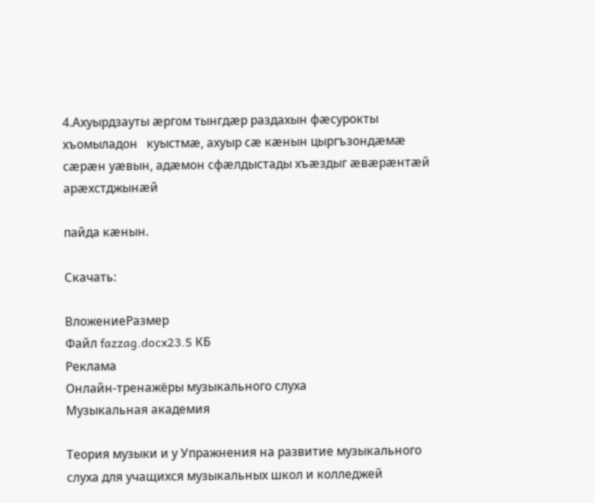4.Ахуырдзауты æргом тынгдæр раздахын фæсурокты хъомыладон   куыстмæ, ахуыр сæ кæнын цыргъзондæмæ сæрæн уæвын, адæмон сфæлдыстады хъæздыг æвæрæнтæй арæхстджынæй

пайда кæнын.

Скачать:

ВложениеРазмер
Файл fazzag.docx23.5 КБ
Реклама
Онлайн-тренажёры музыкального слуха
Музыкальная академия

Теория музыки и у Упражнения на развитие музыкального слуха для учащихся музыкальных школ и колледжей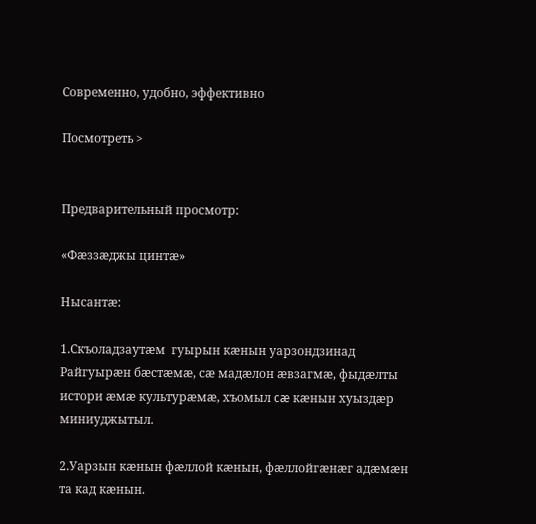Современно, удобно, эффективно

Посмотреть >


Предварительный просмотр:

«Фæззæджы цинтæ»

Нысантæ:

1.Скъоладзаутæм  гуырын кæнын уарзондзинад Райгуырæн бæстæмæ, сæ мадæлон æвзагмæ, фыдæлты истори æмæ культурæмæ, хъомыл cæ кæнын хуыздæр  миниуджытыл.

2.Уарзын кæнын фæллой кæнын, фæллойгæнæг адæмæн та кад кæнын.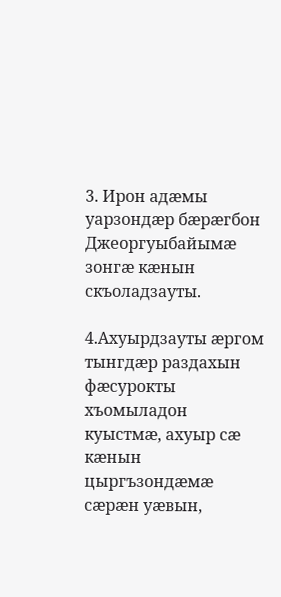3. Ирон адæмы уарзондæр бæрæгбон Джеоргуыбайымæ  зонгæ кæнын скъоладзауты.

4.Ахуырдзауты æргом тынгдæр раздахын фæсурокты хъомыладон                                                                                                    куыстмæ, ахуыр сæ кæнын цыргъзондæмæ сæрæн уæвын,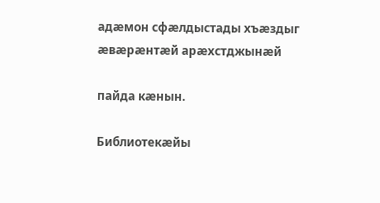адæмон сфæлдыстады хъæздыг æвæрæнтæй арæхстджынæй

пайда кæнын.

Библиотекæйы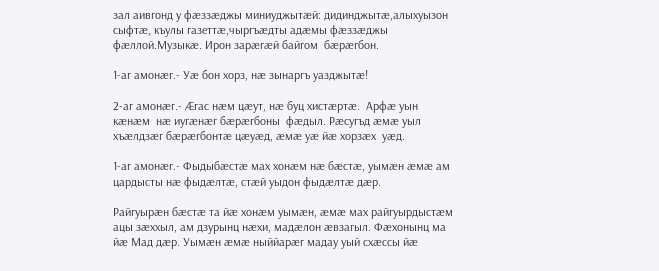зал аивгонд у фæззæджы миниуджытæй: дидинджытæ,алыхуызон сыфтæ, къулы газеттæ,чыргъæдты адæмы фæззæджы фæллой.Музыкæ. Ирон зарæгæй байгом  бæрæгбон.

1-аг амонӕг.- Уӕ бон хорз, нӕ зынаргъ уазджытӕ!

2-аг амонӕг.- Ӕгас нӕм цӕут, нӕ буц хистӕртӕ.  Арфӕ уын кӕнӕм  нӕ иугӕнæг бӕрӕгбоны  фӕдыл. Рӕсугъд ӕмӕ уыл хъӕлдзӕг бӕрӕгбонтӕ цӕуӕд, æмæ уæ йӕ хорзӕх  уӕд.

1-аг амонӕг.- Фыдыбæстæ мах хонæм нæ бæстæ, уымæн æмæ ам цардысты нæ фыдæлтæ, стæй уыдон фыдæлтæ дæр.

Райгуырæн бæстæ та йæ хонæм уымæн, æмæ мах райгуырдыстæм ацы зæххыл, ам дзурынц нæхи, мадæлон æвзагыл. Фæхонынц ма йæ Мад дæр. Уымæн æмæ ныййарæг мадау уый схæссы йæ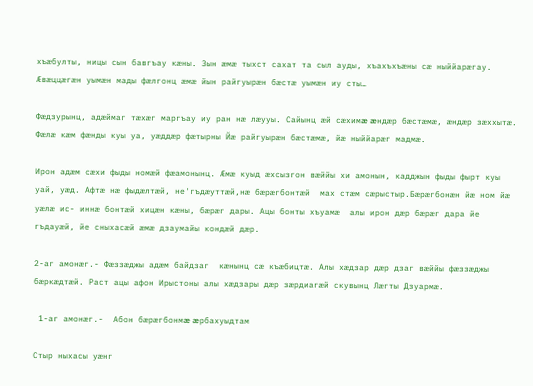хъæбулты, ницы сын бавгъау кæны. Зын æмæ тыхст сахат та сыл ауды, хъахъхъæны сæ ныййарæгау. Æвæццæгæн уымæн мады фæлгонц æмæ йын райгуырæн бæстæ уымæн иу сты…

Фæдзурынц, адæймаг тæхæг маргъау иу ран нæ лæууы. Сайынц æй сæхимæ æндæр бæстæмæ, æндæр зæххытæ. Фæлæ кæм фæнды куы уа, уæддæр фæтырны Йæ райгуырæн бæстæмæ, йæ ныййарæг мадмæ.

Ирон адæм сæхи фыды номæй фæамонынц. Æмæ куыд æхсызгон вæййы хи амонын, кадджын фыды фырт куы уай, уæд. Афтæ нæ фыдæлтæй, не'гъдæуттæй,нæ бæрæгбонтæй  мах стæм сæрыстыр.Бӕрӕгбонӕн йӕ ном йӕ уӕлӕ ис- иннӕ бонтӕй хицӕн кӕны, бӕрӕг дары. Ацы бонты хъуамæ  алы ирон дæр бæрæг дара йе гъдауæй, йе сныхасæй æмæ дзаумайы кондæй дæр.

2-аг амонæг.- Фæззæджы адæм байдзаг  кæнынц сæ къæбицтæ. Алы хæдзар дæр дзаг вæййы фæззæджы бæркæдтæй. Раст ацы афон Ирыстоны алы хæдзары дæр зæрдиагæй скувынц Лæгты Дзуармæ.

 1-аг амонæг.-  Абон бæрæгбонмæ æрбахуыдтам

Стыр ныхасы уæнг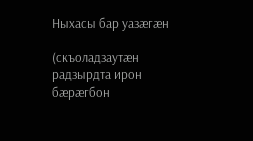Ныхасы бар уазæгæн

(скъоладзаутæн радзырдта ирон бæрæгбон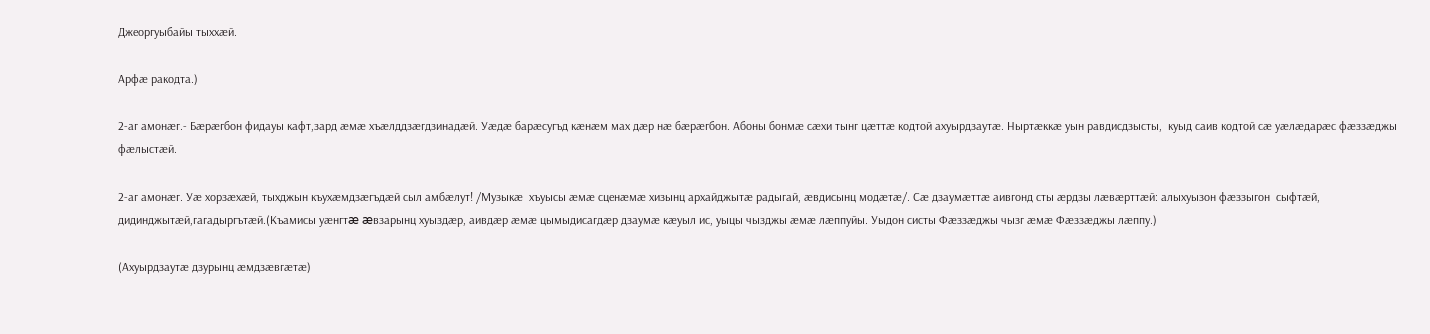Джеоргуыбайы тыххæй.

Арфæ ракодта.)

2-аг амонæг.- Бæрæгбон фидауы кафт,зард æмæ хъæлддзæгдзинадæй. Уæдæ барæсугъд кæнæм мах дæр нæ бæрæгбон. Абоны бонмæ сæхи тынг цæттæ кодтой ахуырдзаутæ. Ныртæккæ уын равдисдзысты,  куыд саив кодтой сæ уæлæдарæс фæззæджы фæлыстæй.

2-аг амонæг. Уæ хорзæхæй, тыхджын къухæмдзæгъдæй сыл амбæлут! /Музыкæ  хъуысы æмæ сценæмæ хизынц архайджытӕ радыгай, æвдисынц модæтæ/. Сæ дзаумæттæ аивгонд сты æрдзы лæвæрттæй: алыхуызон фӕззыгон  сыфтӕй, дидинджытæй,гагадыргътæй.(Къамисы уæнгтæ æвзарынц хуыздæр, аивдæр æмæ цымыдисагдæр дзаумæ кæуыл ис, уыцы чызджы æмæ лæппуйы. Уыдон систы Фæззæджы чызг æмæ Фӕззӕджы лæппу.)

(Ахуырдзаутæ дзурынц æмдзæвгæтæ)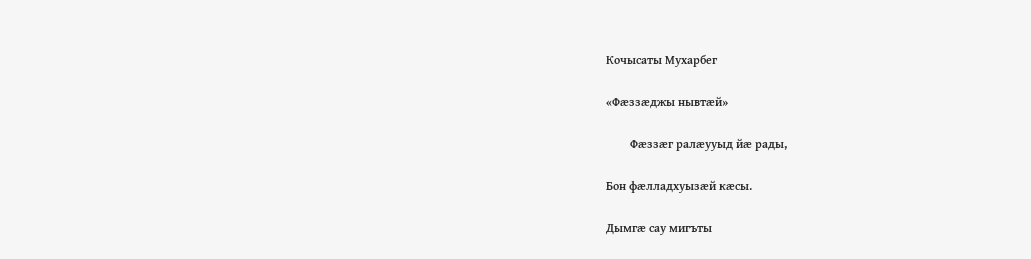Кочысаты Мухарбег

«Фæззæджы нывтæй»

        Фæззæг ралæууыд йæ рады,

Бон фæлладхуызæй кæсы.

Дымгæ сау мигъты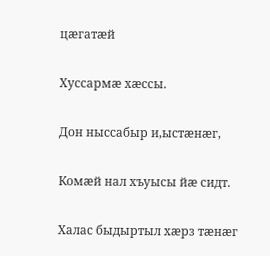цæгатæй

Хуссармæ хæссы.

Дон ныссабыр и,ыстæнæг,

Комæй нал хъуысы йæ сидт.

Халас быдыртыл хæрз тæнæг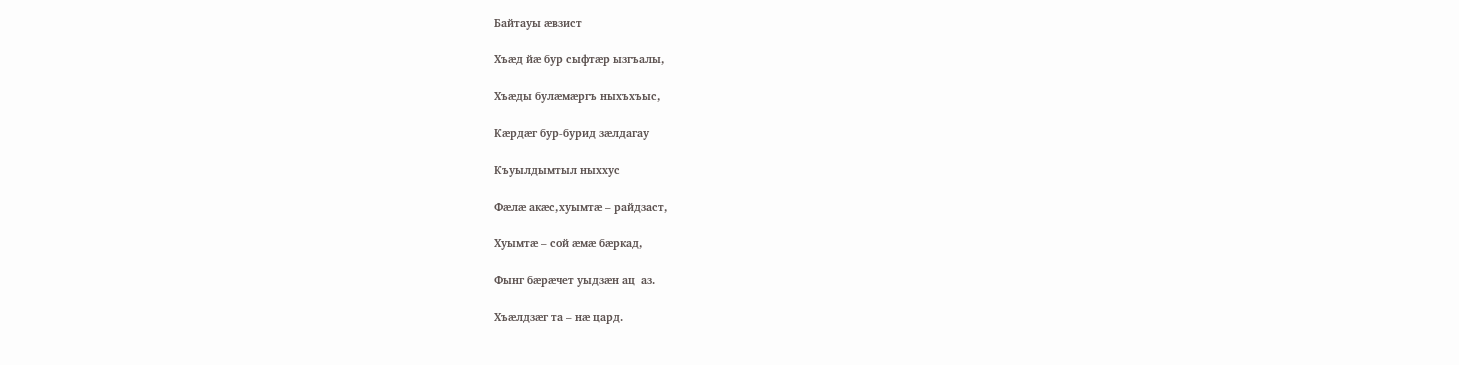Байтауы æвзист

Хъæд йæ бур сыфтæр ызгъалы,

Хъæды булæмæргъ ныхъхъыс,

Кæрдæг бур-бурид зæлдагау

Къуылдымтыл ныххус

Фæлæ акæс,хуымтæ – райдзаст,

Хуымтæ – сой æмæ бæркад,

Фынг бæрæчет уыдзæн ац  аз.

Хъæлдзæг та – нæ цард.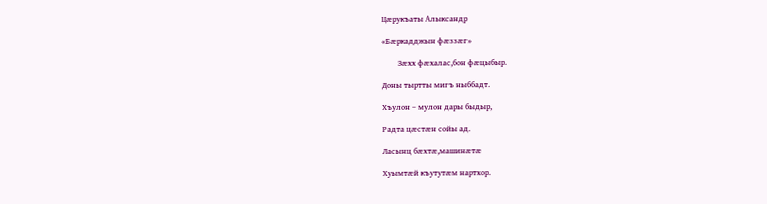Цæрукъаты Алыксандр

«Бæркадджын фæззæг»

        Зæхх фæхалас,бон фæцыбыр.

Доны тыртты мигъ ныббадт.

Хъулон – мулон дары быдыр,

Радта цæстæн сойы ад.

Ласынц бæхтæ,машинæтæ

Хуымтæй къутутæм нартхор.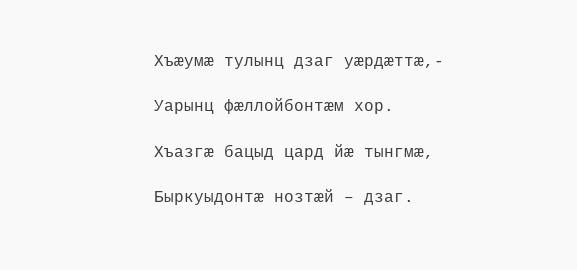Хъæумæ тулынц дзаг уæрдæттæ,-

Уарынц фæллойбонтæм хор.

Хъазгæ бацыд цард йæ тынгмæ,

Быркуыдонтæ нозтæй – дзаг.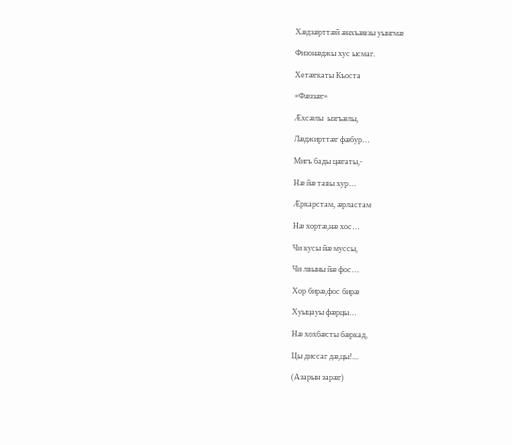Хæдзæрттæй æнхъæвзы уынгмæ

Физонæджы хус ысмаг.

Хетæгкаты Къоста

«Фæззæг»

Æхсæлы  ызгъæлы,

Лæджирттæг фæбур…

Мигъ бады цæгаты,-

Нæ йæ тавы хур…

Æркарстам, æрластам

Нæ хортæ,нæ хос…

Чи кусы йæ муссы,

Чи лвыны йæ фос…

Хор бирæ,фос бирæ

Хуыцауы фæрцы…

Нæ хохбæсты бæркад,

Цы диссаг дæ,цы!...

(Азарын зарæг)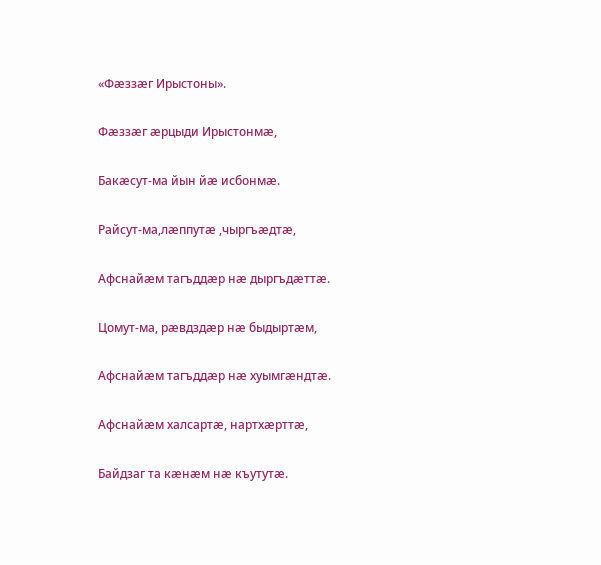«Фæззæг Ирыстоны».

Фæззæг æрцыди Ирыстонмæ,

Бакæсут-ма йын йæ исбонмæ.

Райсут-ма,лæппутæ ,чыргъæдтæ,

Афснайæм тагъддæр нæ дыргъдæттæ.

Цомут-ма, рæвдздæр нæ быдыртæм,

Афснайæм тагъддæр нæ хуымгæндтæ.

Афснайæм халсартæ, нартхæрттæ,

Байдзаг та кæнæм нæ къутутæ.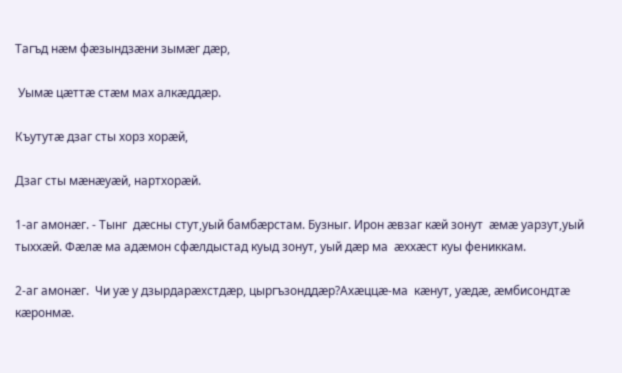Тагъд нæм фæзындзæни зымæг дæр,

 Уымæ цæттæ стæм мах алкӕддӕр.

Къутутæ дзаг сты хорз хорæй,

Дзаг сты мæнæуæй, нартхорæй.

1-аг амонæг. - Тынг  дæсны стут,уый бамбæрстам. Бузныг. Ирон æвзаг кæй зонут  æмæ уарзут,уый тыххæй. Фæлæ ма адæмон сфæлдыстад куыд зонут, уый дæр ма  æххæст куы фениккам.

2-аг амонæг.  Чи уæ у дзырдарæхстдæр, цыргъзонддæр?Ахæццæ-ма  кæнут, уæдæ, æмбисондтæ кæронмæ.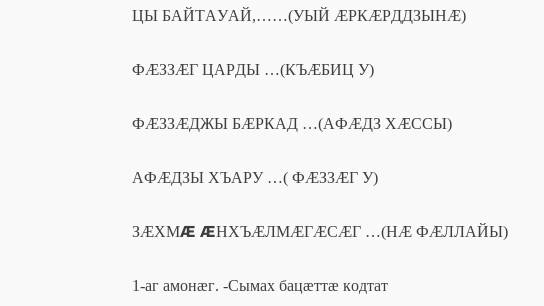ЦЫ БАЙТАУАЙ,……(УЫЙ ÆРКÆРДДЗЫНÆ)

ФÆЗЗÆГ ЦАРДЫ …(КЪÆБИЦ У)

ФÆЗЗÆДЖЫ БÆРКАД …(АФÆДЗ ХÆССЫ)

АФÆДЗЫ ХЪАРУ …( ФÆЗЗÆГ У)

ЗÆХМÆ ÆНХЪÆЛМÆГÆСÆГ …(НÆ ФÆЛЛАЙЫ)

1-аг амонæг. -Сымах бацæттæ кодтат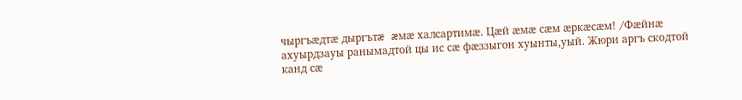чыргъæдтæ дыргътæ æмæ халсартимæ. Цæй æмæ сæм æркæсæм! /Фæйнæ ахуырдзауы ранымадтой цы ис сæ фæззыгон хуынты,уый. Жюри аргъ скодтой канд сæ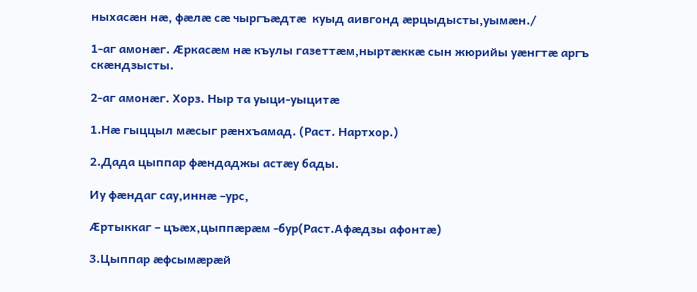ныхасæн нæ, фæлæ сæ чыргъæдтæ  куыд аивгонд æрцыдысты,уымæн./

1-аг амонæг. Æркасæм нæ къулы газеттæм,ныртæккæ сын жюрийы уæнгтæ аргъ скæндзысты.

2-аг амонæг. Хорз. Ныр та уыци-уыцитæ

1.Нæ гыццыл мæсыг рæнхъамад. (Раст. Нартхор.)

2.Дада цыппар фæндаджы астæу бады.

Иу фæндаг сау,иннæ –урс,

Æртыккаг – цъæх,цыппæрæм -бур(Раст.Афæдзы афонтæ)

3.Цыппар æфсымæрæй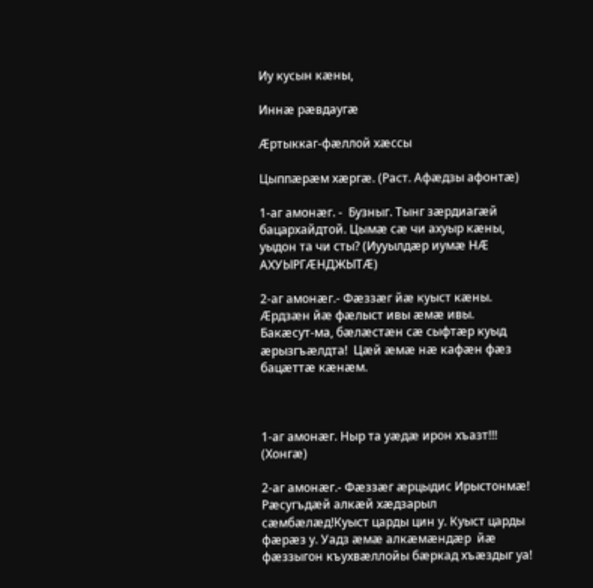Иу кусын кæны,

Иннæ рæвдаугæ

Æртыккаг-фæллой хæссы

Цыппæрæм хæргæ. (Раст. Афæдзы афонтæ)

1-аг амонæг. -  Бузныг. Тынг зæрдиагæй бацархайдтой. Цымæ сæ чи ахуыр кæны, уыдон та чи сты? (Иууылдæр иумæ НÆ АХУЫРГÆНДЖЫТÆ)

2-аг амонæг.- Фæззæг йæ куыст кæны. Æрдзæн йæ фæлыст ивы æмæ ивы. Бакæсут-ма, бæлæстæн сæ сыфтæр куыд æрызгъæлдта!  Цæй æмæ нæ кафæн фæз бацæттæ кæнæм.



1-аг амонæг. Ныр та уæдæ ирон хъазт!!! (Хонгæ)

2-аг амонæг.- Фæззæг æрцыдис Ирыстонмæ! Рæсугъдæй алкæй хæдзарыл сæмбæлæд!Куыст царды цин у. Куыст царды фæрæз у. Уадз æмæ алкæмæндæр  йæ фæззыгон къухвæллойы бæркад хъæздыг уа!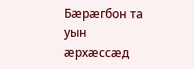Бæрæгбон та уын æрхæссæд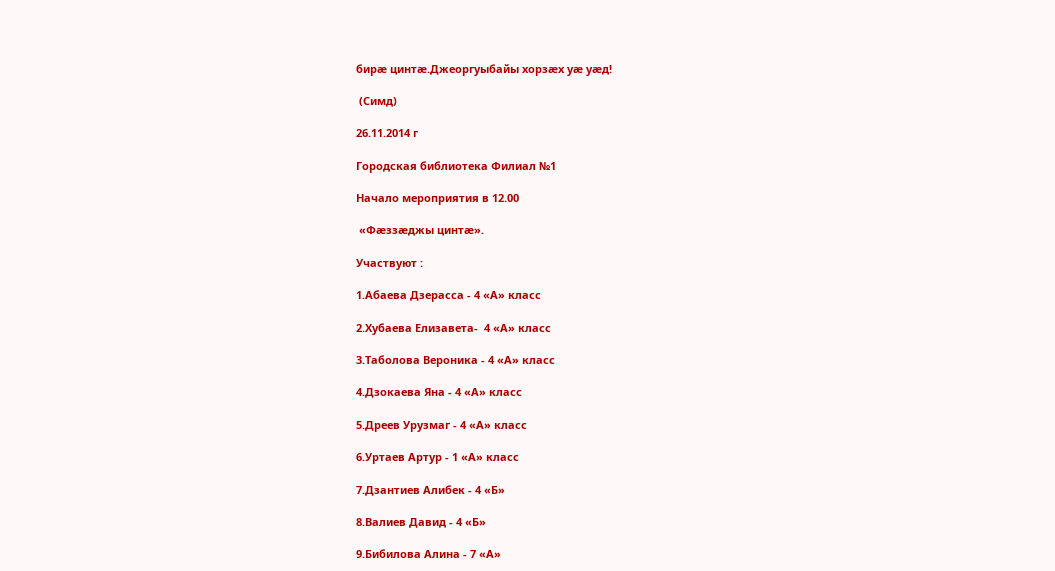бирæ цинтæ.Джеоргуыбайы хорзæх уæ уæд!

 (Симд)

26.11.2014 г

Городская библиотека Филиал №1

Начало мероприятия в 12.00

 «Фæззæджы цинтæ».

Участвуют :

1.Абаева Дзерасса - 4 «А» класс

2.Хубаева Елизавета-  4 «А» класс

3.Таболова Вероника - 4 «А» класс

4.Дзокаева Яна - 4 «А» класс

5.Дреев Урузмаг - 4 «А» класс

6.Уртаев Артур - 1 «А» класс

7.Дзантиев Алибек - 4 «Б»

8.Валиев Давид - 4 «Б»

9.Бибилова Алина - 7 «А»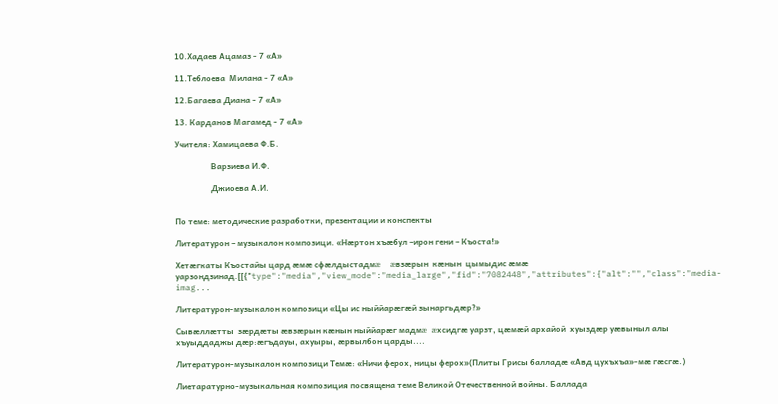10.Хадаев Ацамаз - 7 «А»

11.Теблоева  Милана - 7 «А»

12.Багаева Диана - 7 «А»

13. Карданов Магамед - 7 «А»

Учителя: Хамицаева Ф.Б.

                  Варзиева И.Ф.

                  Джиоева А.И.


По теме: методические разработки, презентации и конспекты

Литературон – музыкалон композици. «Нæртон хъæбул –ирон гени – Къоста!»

Хетæгкаты Къостайы цард æмæ сфæлдыстадмæ  æвзæрын  кæнын  цымыдис æмæ уарзондзинад.[[{"type":"media","view_mode":"media_large","fid":"7082448","attributes":{"alt":"","class":"media-imag...

Литературон-музыкалон композици «Цы ис ныййарæгæй зынаргьдæр?»

Сывæллæтты  зæрдæты æвзæрын кæнын ныййарæг мадмæ æхсидгæ уарзт, цæмæй архайой  хуыздæр уæвыныл алы хъуыддаджы дæр:æгъдауы, ахуыры, æрвылбон царды....

Литературон-музыкалон композици Темæ: «Ничи ферох, ницы ферох»(Плиты Грисы балладæ «Авд цухъхъа»-мæ гæсгæ.)

Лиетаратурно-музыкальная композиция посвящена теме Великой Отечественной войны. Баллада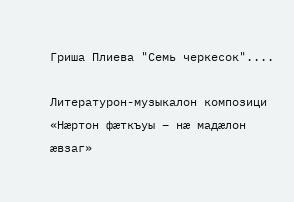Гриша Плиева "Семь черкесок"....

Литературон-музыкалон композици «Нæртон фæткъуы – нæ мадæлон æвзаг»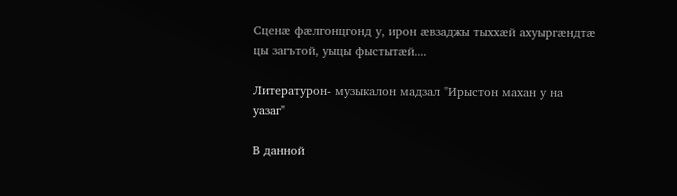Сценæ фæлгонцгонд у, ирон æвзаджы тыххæй ахуыргæндтæ цы загътой, уыцы фыстытæй....

Литературон- музыкалон мадзал "Ирыстон махан у на уазаг"

В данной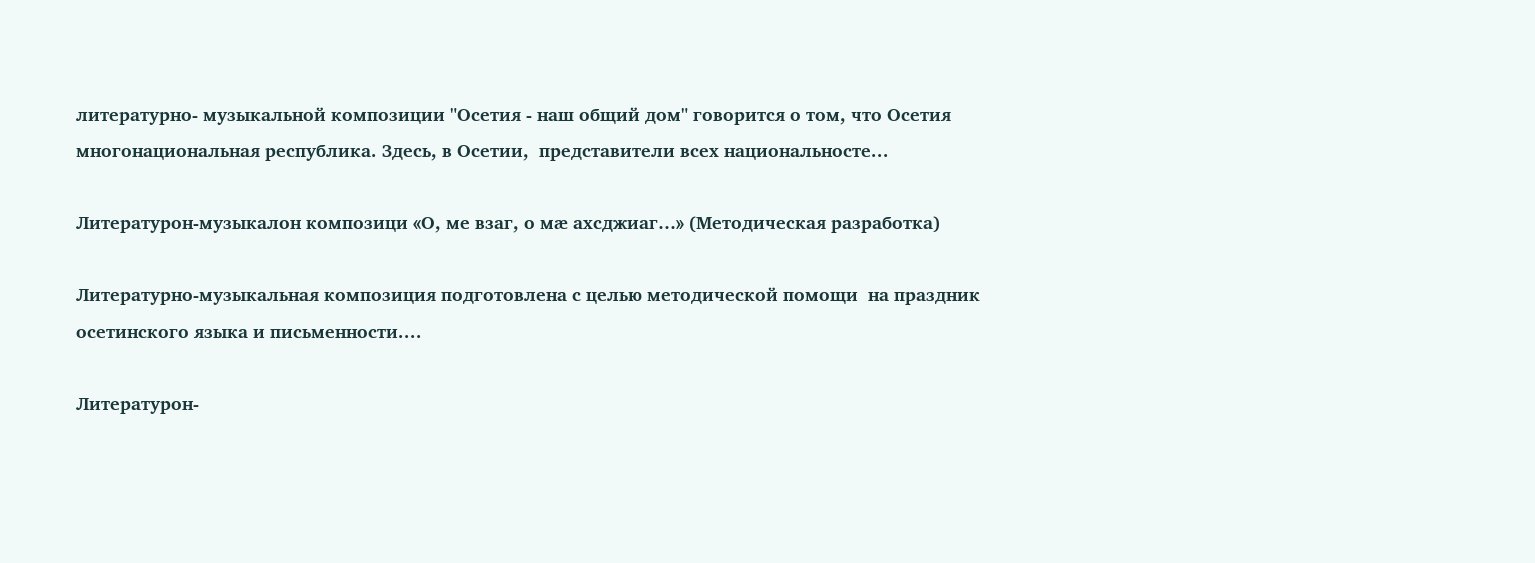литературно- музыкальной композиции "Осетия - наш общий дом" говорится о том, что Осетия многонациональная республика. Здесь, в Осетии,  представители всех национальносте...

Литературон-музыкалон композици «О, ме взаг, о мӕ ахсджиаг…» (Методическая разработка)

Литературно-музыкальная композиция подготовлена с целью методической помощи  на праздник осетинского языка и письменности....

Литературон-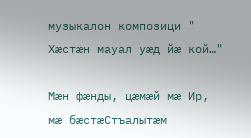музыкалон композици " Хæстæн мауал уæд йæ кой…"

Мæн фæнды, цæмæй мæ Ир, мæ бæстæСтъалытæм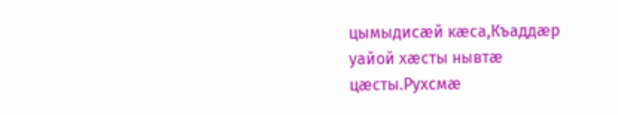цымыдисæй кæса,Къаддæр уайой хæсты нывтæ цæсты.Рухсмæ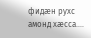фидæн рухс амонд хæсса....